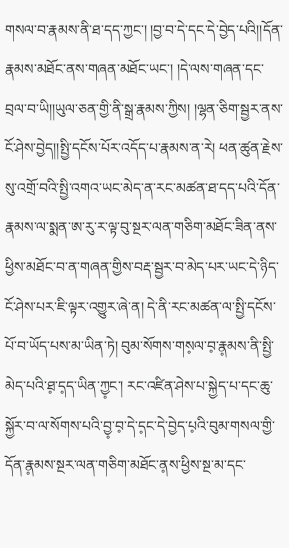གསལ་བ་རྣམས་ནི་ཐ་དད་ཀྱང་། །བྱ་བ་དེ་དང་དེ་བྱེད་པའི།།དོན་རྣམས་མཐོང་ནས་གཞན་མཐོང་ཡང་། །དེ་ལས་གཞན་དང་བྲལ་བ་ཡི།།ཡུལ་ཅན་གྱི་ནི་སྒྲ་རྣམས་ཀྱིས། །ལྷན་ཅིག་སྦྱར་ནས་ངོ་ཤེས་བྱེད།།སྤྱི་དངོས་པོར་འདོད་པ་རྣམས་ན་རེ། ཕན་ཚུན་རྗེས་སུ་འགྲོ་བའི་སྤྱི་འགའ་ཡང་མེད་ན་རང་མཚན་ཐ་དད་པའི་དོན་རྣམས་ལ་སྨན་ཨ་རུ་ར་ལྟ་བུ་སྔར་ལན་གཅིག་མཐོང་ཟིན་ནས་ཕྱིས་མཐོང་བ་ན་གཞན་གྱིས་བརྡ་སྦྱར་བ་མེད་པར་ཡང་དེ་ཉིད་ངོ་ཤེས་པར་ཇི་ལྟར་འགྱུར་ཞེ་ན། དེ་ནི་རང་མཚན་ལ་སྤྱི་དངོས་པོ་བ་ཡོད་པས་མ་ཡིན་ཏེ། བུམ་སོགས་གས༷ལ་བ༷་རྣ༷མས་ནི་སྤྱི་མེད་པའི་ཐ༷་ད༷ད་ཡིན་ཀྱ༷ང་། རང་འཛིན་ཤེས་པ་སྐྱེད་པ་དང་ཆུ་སྐྱོར་བ་ལ་སོགས་པའི་བྱ༷་བ༷་དེ་ད༷ང་དེ་བྱེད་པ༷འི་བུམ་གསལ་གྱི་དོན་རྣ༷མས་སྔར་ལན་གཅིག་མཐོང་ན༷ས་ཕྱིས་སྔ་མ་དང་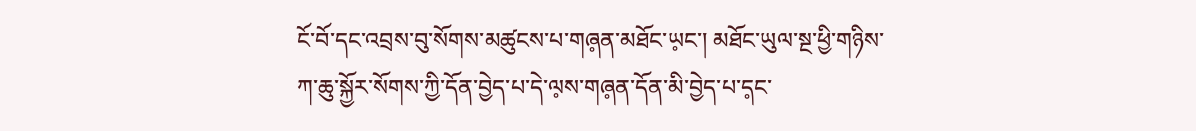ངོ་བོ་དང་འབྲས་བུ་སོགས་མཚུངས་པ་གཞ༷ན་མཐོང་ཡ༷ང་། མཐོང་ཡུལ་སྔ་ཕྱི་གཉིས་ཀ་ཆུ་སྐྱོར་སོགས་ཀྱི་དོན་བྱེད་པ་དེ་ལ༷ས་གཞ༷ན་དོན་མི་བྱེད་པ་ད༷ང་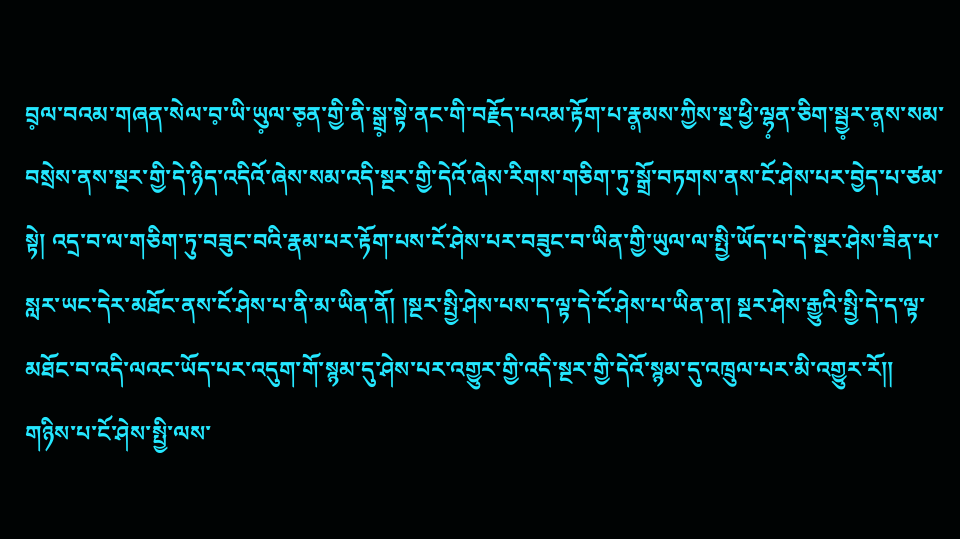བྲ༷ལ་བའམ་གཞན་སེལ་བ༷་ཡི་ཡུ༷ལ་ཅ༷ན་གྱི་ནི་སྒྲ༷་སྟེ་ནང་གི་བརྗོད་པའམ་རྟོག་པ་རྣ༷མས་ཀྱིས་སྔ་ཕྱི་ལྷ༷ན་ཅིག་སྦྱ༷ར་ན༷ས་སམ་བསྲེས་ནས་སྔར་གྱི་དེ་ཉིད་འདིའོ་ཞེས་སམ་འདི་སྔར་གྱི་དེའོ་ཞེས་རིགས་གཅིག་ཏུ་སྒྲོ་བཏགས་ནས་ངོ་ཤེས་པར་བྱེད་པ་ཙམ་སྟེ། འདྲ་བ་ལ་གཅིག་ཏུ་བཟུང་བའི་རྣམ་པར་རྟོག་པས་ངོ་ཤེས་པར་བཟུང་བ་ཡིན་གྱི་ཡུལ་ལ་སྤྱི་ཡོད་པ་དེ་སྔར་ཤེས་ཟིན་པ་སླར་ཡང་དེར་མཐོང་ནས་ངོ་ཤེས་པ་ནི་མ་ཡིན་ནོ། །སྔར་སྤྱི་ཤེས་པས་ད་ལྟ་དེ་ངོ་ཤེས་པ་ཡིན་ན། སྔར་ཤེས་རྒྱུའི་སྤྱི་དེ་ད་ལྟ་མཐོང་བ་འདི་ལའང་ཡོད་པར་འདུག་གོ་སྙམ་དུ་ཤེས་པར་འགྱུར་གྱི་འདི་སྔར་གྱི་དེའོ་སྙམ་དུ་འཁྲུལ་པར་མི་འགྱུར་རོ།།
གཉིས་པ་ངོ་ཤེས་སྤྱི་ལས་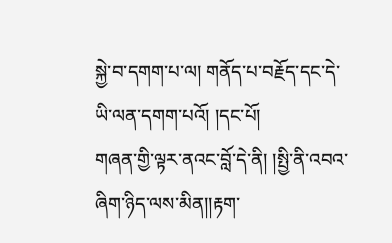སྐྱེ་བ་དགག་པ་ལ། གནོད་པ་བརྗོད་དང་དེ་ཡི་ལན་དགག་པའོ། །དང་པོ།
གཞན་གྱི་ལྟར་ནའང་བློ་དེ་ནི། །སྤྱི་ནི་འབའ་ཞིག་ཉིད་ལས་མིན།།རྟག་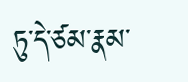ཏུ་དེ་ཙམ་རྣམ་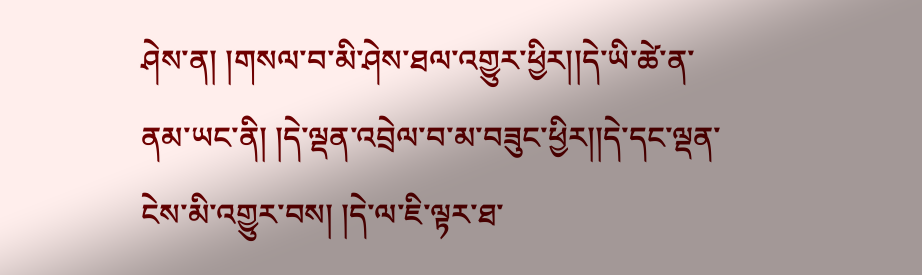ཤེས་ན། །གསལ་བ་མི་ཤེས་ཐལ་འགྱུར་ཕྱིར།།དེ་ཡི་ཚེ་ན་ནམ་ཡང་ནི། །དེ་ལྡན་འབྲེལ་བ་མ་བཟུང་ཕྱིར།།དེ་དང་ལྡན་ངེས་མི་འགྱུར་བས། །དེ་ལ་ཇི་ལྟར་ཐ་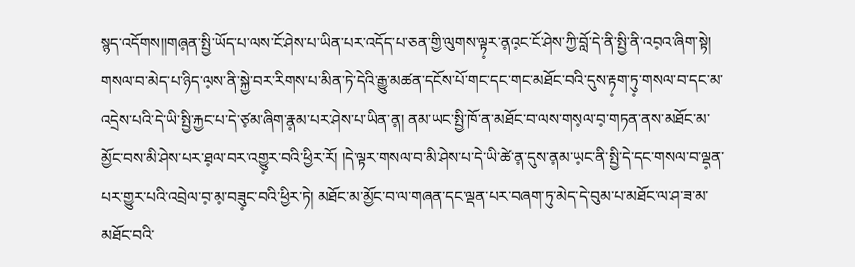སྙད་འདོགས།།གཞ༷ན་སྤྱི་ཡོད་པ་ལས་ངོ་ཤེས་པ་ཡིན་པར་འདོད་པ་ཅན་གྱི་ལུགས་ལྟ༷ར་ན༷འ༷ང་ངོ་ཤེས་ཀྱི་བློ་དེ་ནི་སྤྱི་ནི་འབ༷འ་ཞིག་སྟེ། གསལ་བ་མེད་པ་ཉིད་ལ༷ས་ནི་སྐྱེ་བར་རིགས་པ་མིན་ཏེ་དེའི་རྒྱུ་མཚན་དངོས་པོ་གང་དང་གང་མཐོང་བའི་དུས་རྟ༷ག་ཏུ༷་གསལ་བ་དང་མ་འདྲེས་པའི་དེ་ཡི་སྤྱི་རྐྱང་པ་དེ་ཙ༷མ་ཞིག་རྣ༷མ་པར་ཤེས་པ་ཡིན་ན༷། ནམ་ཡང་སྤྱི་ཁོ་ན་མཐོང་བ་ལས་གས༷ལ་བ༷་གཏན་ནས་མཐོང་མ་མྱོང་བས་མི་ཤེས་པར་ཐ༷ལ་བར་འགྱུ༷ར་བའི་ཕྱིར་རོ། །དེ་ལྟར་གསལ་བ་མི་ཤེས་པ་དེ་ཡི་ཚེ་ན༷་དུས་ན༷མ་ཡ༷ང་ནི་སྤྱི་དེ་དང་གསལ་བ་ལྡ༷ན་པར་གྱུར་པའི་འབྲེལ་བ༷་མ༷་བཟུ༷ང་བའི་ཕྱིར་ཏེ། མཐོང་མ་མྱོང་བ་ལ་གཞན་དང་ལྡན་པར་བཞག་ཏུ་མེད་དེ་བུམ་པ་མཐོང་ལ་ཤ་ཟ་མ་མཐོང་བའི་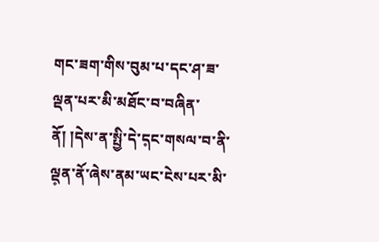གང་ཟག་གིས་བུམ་པ་དང་ཤ་ཟ་ལྡན་པར་མི་མཐོང་བ་བཞིན་ནོ། །དེས་ན་སྤྱི་དེ་ད༷ང་གསལ་བ་ནི་ལྡ༷ན་ནོ་ཞེས་ནམ་ཡང་ངེས་པར་མི་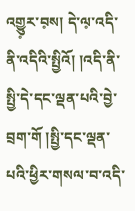འགྱུ༷ར་བ༷ས། དེ་ལ༷་འདི་ནི་འདིའི་སྤྱིའོ། །འདི་ནི་སྤྱི་དེ་དང་ལྡན་པའི་བྱེ་བྲག་གོ །སྤྱི་དང་ལྡན་པའི་ཕྱིར་གསལ་བ་འདི་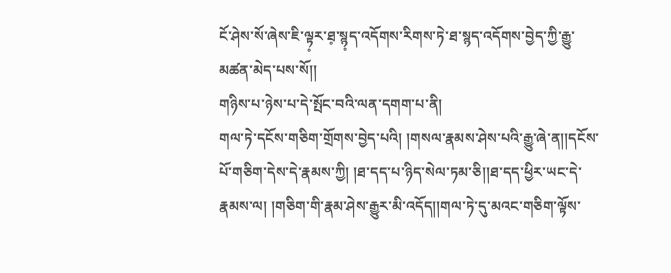ངོ་ཤེས་སོ་ཞེས་ཇི་ལྟ༷ར་ཐ༷་སྙ༷ད་འདོགས་རིགས་ཏེ་ཐ་སྙད་འདོགས་བྱེད་ཀྱི་རྒྱུ་མཚན་མེད་པས་སོ།།
གཉིས་པ་ཉེས་པ་དེ་སྤོང་བའི་ལན་དགག་པ་ནི།
གལ་ཏེ་དངོས་གཅིག་གྲོགས་བྱེད་པའི། །གསལ་རྣམས་ཤེས་པའི་རྒྱུ་ཞེ་ན།།དངོས་པོ་གཅིག་དེས་དེ་རྣམས་ཀྱི། །ཐ་དད་པ་ཉིད་སེལ་ཏམ་ཅི།།ཐ་དད་ཕྱིར་ཡང་དེ་རྣམས་ལ། །གཅིག་གི་རྣམ་ཤེས་རྒྱུར་མི་འདོད།།གལ་ཏེ་དུ་མའང་གཅིག་ལྟོས་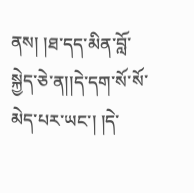ནས། །ཐ་དད་མིན་བློ་སྐྱེད་ཅེ་ན།།དེ་དག་སོ་སོ་མེད་པར་ཡང་། །དེ་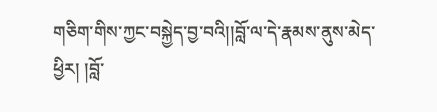གཅིག་གིས་ཀྱང་བསྐྱེད་བྱ་བའི།།བློ་ལ་དེ་རྣམས་ནུས་མེད་ཕྱིར། །བློ་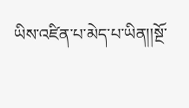ཡིས་འཛིན་པ་མེད་པ་ཡིན།།སྔོ་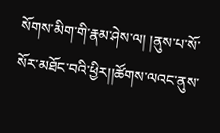སོགས་མིག་གི་རྣམ་ཤེས་ལ། །ནུས་པ་སོ་སོར་མཐོང་བའི་ཕྱིར།།ཚོགས་ལའང་ནུས་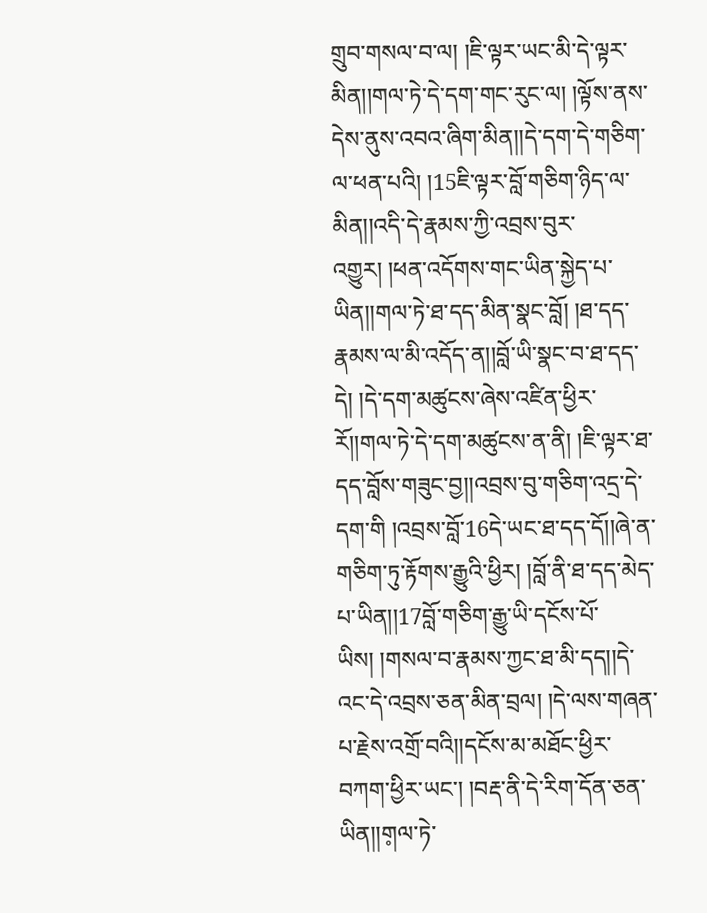གྲུབ་གསལ་བ་ལ། །ཇི་ལྟར་ཡང་མི་དེ་ལྟར་མིན།།གལ་ཏེ་དེ་དག་གང་རུང་ལ། །ལྟོས་ནས་དེས་ནུས་འབའ་ཞིག་མིན།།དེ་དག་དེ་གཅིག་ལ་ཕན་པའི། །15ཇི་ལྟར་བློ་གཅིག་ཉིད་ལ་མིན།།འདི་དེ་རྣམས་ཀྱི་འབྲས་བུར་འགྱུར། །ཕན་འདོགས་གང་ཡིན་སྐྱེད་པ་ཡིན།།གལ་ཏེ་ཐ་དད་མིན་སྣང་བློ། །ཐ་དད་རྣམས་ལ་མི་འདོད་ན།།བློ་ཡི་སྣང་བ་ཐ་དད་དེ། །དེ་དག་མཚུངས་ཞེས་འཛིན་ཕྱིར་རོ།།གལ་ཏེ་དེ་དག་མཚུངས་ན་ནི། །ཇི་ལྟར་ཐ་དད་བློས་གཟུང་བྱ།།འབྲས་བུ་གཅིག་འདྲ་དེ་དག་གི །འབྲས་བློ་16དེ་ཡང་ཐ་དད་དོ།།ཞེ་ན་གཅིག་ཏུ་རྟོགས་རྒྱུའི་ཕྱིར། །བློ་ནི་ཐ་དད་མེད་པ་ཡིན།།17བློ་གཅིག་རྒྱུ་ཡི་དངོས་པོ་ཡིས། །གསལ་བ་རྣམས་ཀྱང་ཐ་མི་དད།།དེ་འང་དེ་འབྲས་ཅན་མིན་བྲལ། །དེ་ལས་གཞན་པ་རྗེས་འགྲོ་བའི།།དངོས་མ་མཐོང་ཕྱིར་བཀག་ཕྱིར་ཡང་། །བརྡ་ནི་དེ་རིག་དོན་ཅན་ཡིན།།ག༷ལ་ཏེ་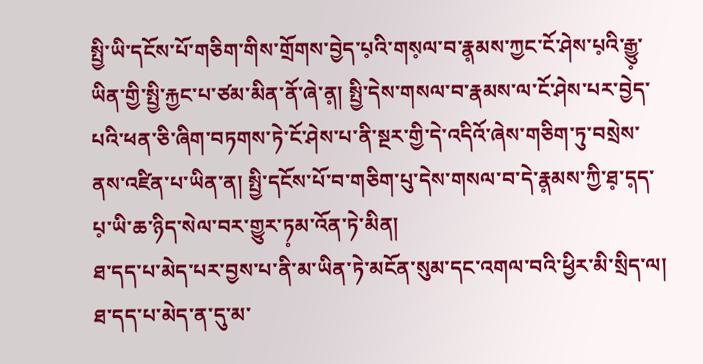སྤྱི་ཡི་དངོས་པོ་གཅིག་གིས་གྲོགས་བྱེད་པ༷འི་གས༷ལ་བ་རྣ༷མས་ཀྱང་ངོ་ཤེས་པ༷འི་རྒྱུ༷་ཡིན་གྱི་སྤྱི་རྐྱང་པ་ཙམ་མིན་ནོ་ཞེ་ན༷། སྤྱི་དེས་གསལ་བ་རྣམས་ལ་ངོ་ཤེས་པར་བྱེད་པའི་ཕན་ཅི་ཞིག་བཏགས་ཏེ་ངོ་ཤེས་པ་ནི་སྔར་གྱི་དེ་འདིའོ་ཞེས་གཅིག་ཏུ་བསྲེས་ནས་འཛིན་པ་ཡིན་ན། སྤྱི་དངོས་པོ་བ་གཅིག་པུ་དེས་གསལ་བ་དེ་རྣ༷མས་ཀྱི་ཐ༷་ད༷ད་པ༷་ཡི་ཆ་ཉིད་སེལ་བར་གྱུར་ཏ༷མ་འོན་ཏེ་མིན།
ཐ་དད་པ་མེད་པར་བྱས་པ་ནི་མ་ཡིན་ཏེ་མངོན་སུམ་དང་འགལ་བའི་ཕྱིར་མི་སྲིད་ལ། ཐ་དད་པ་མེད་ན་དུ་མ་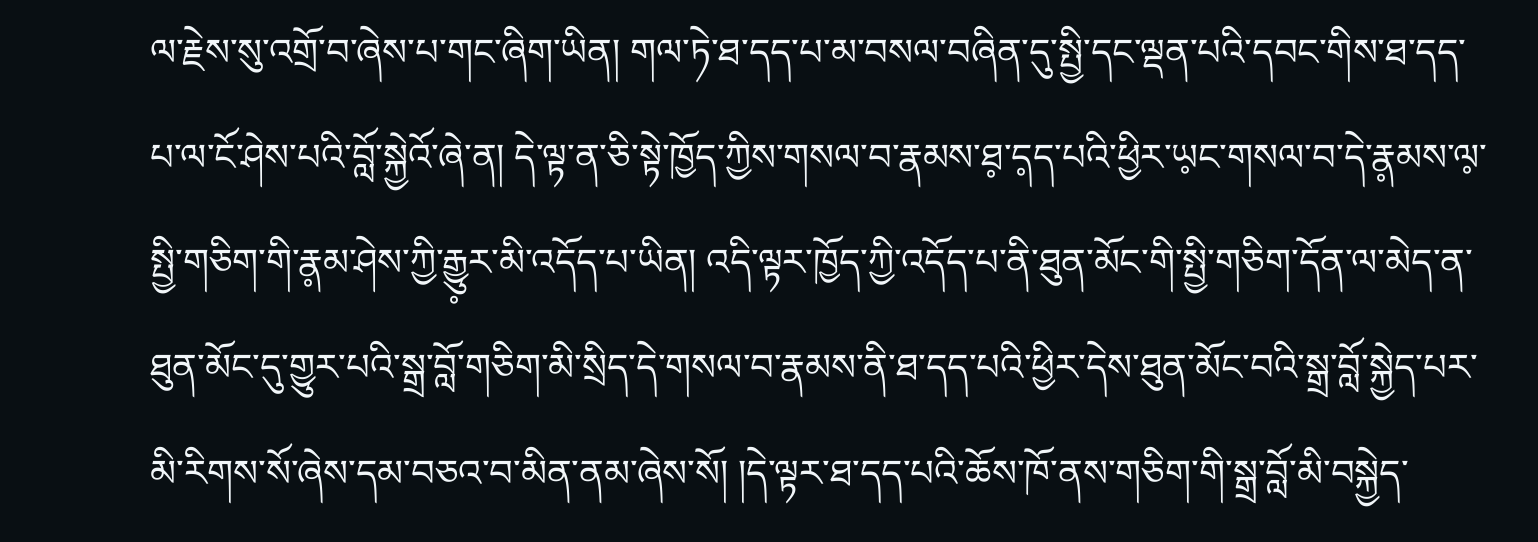ལ་རྗེས་སུ་འགྲོ་བ་ཞེས་པ་གང་ཞིག་ཡིན། གལ་ཏེ་ཐ་དད་པ་མ་བསལ་བཞིན་དུ་སྤྱི་དང་ལྡན་པའི་དབང་གིས་ཐ་དད་པ་ལ་ངོ་ཤེས་པའི་བློ་སྐྱེའོ་ཞེ་ན། དེ་ལྟ་ན་ཅི་སྟེ་ཁྱོད་ཀྱིས་གསལ་བ་རྣམས་ཐ༷་ད༷ད་པའི་ཕྱིར་ཡ༷ང་གསལ་བ་དེ་རྣ༷མས་ལ༷་སྤྱི་གཅིག་གི་རྣ༷མ་ཤེས་ཀྱི་རྒྱུ༷ར་མི་འདོད་པ་ཡིན། འདི་ལྟར་ཁྱོད་ཀྱི་འདོད་པ་ནི་ཐུན་མོང་གི་སྤྱི་གཅིག་དོན་ལ་མེད་ན་ཐུན་མོང་དུ་གྱུར་པའི་སྒྲ་བློ་གཅིག་མི་སྲིད་དེ་གསལ་བ་རྣམས་ནི་ཐ་དད་པའི་ཕྱིར་དེས་ཐུན་མོང་བའི་སྒྲ་བློ་སྐྱེད་པར་མི་རིགས་སོ་ཞེས་དམ་བཅའ་བ་མིན་ནམ་ཞེས་སོ། །དེ་ལྟར་ཐ་དད་པའི་ཆོས་ཁོ་ནས་གཅིག་གི་སྒྲ་བློ་མི་བསྐྱེད་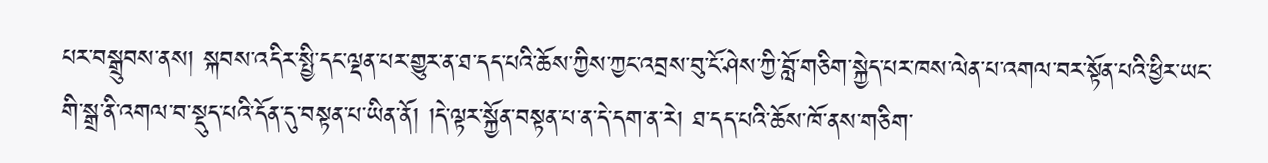པར་བསྒྲུབས་ནས། སྐབས་འདིར་སྤྱི་དང་ལྡན་པར་གྱུར་ན་ཐ་དད་པའི་ཆོས་ཀྱིས་ཀྱང་འབྲས་བུ་ངོ་ཤེས་ཀྱི་བློ་གཅིག་སྐྱེད་པར་ཁས་ལེན་པ་འགལ་བར་སྟོན་པའི་ཕྱིར་ཡང་གི་སྒྲ་ནི་འགལ་བ་སྡུད་པའི་དོན་དུ་བསྟན་པ་ཡིན་ནོ། །དེ་ལྟར་སྐྱོན་བསྟན་པ་ན་དེ་དག་ན་རེ། ཐ་དད་པའི་ཆོས་ཁོ་ནས་གཅིག་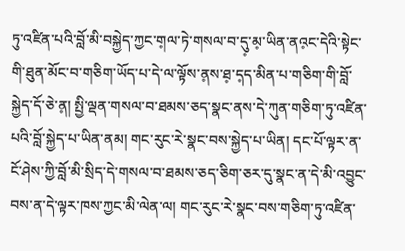ཏུ་འཛིན་པའི་བློ་མི་བསྐྱེད་ཀྱང་ག༷ལ་ཏེ་གསལ་བ་དུ༷་མ༷་ཡིན་ནའ༷ང་དེའི་སྟེང་གི་ཐུན་མོང་བ་གཅིག་ཡོད་པ་དེ་ལ་ལྟོས་ན༷ས་ཐ༷་ད༷ད་མིན་པ་གཅིག་གི་བློ་སྐྱེད་དོ་ཅེ་ན༷། སྤྱི་ལྡན་གསལ་བ་ཐམས་ཅད་སྣང་ནས་དེ་ཀུན་གཅིག་ཏུ་འཛིན་པའི་བློ་སྐྱེད་པ་ཡིན་ནམ། གང་རུང་རེ་སྣང་བས་སྐྱེད་པ་ཡིན། དང་པོ་ལྟར་ན་ངོ་ཤེས་ཀྱི་བློ་མི་སྲིད་དེ་གསལ་བ་ཐམས་ཅད་ཅིག་ཅར་དུ་སྣང་ན་དེ་མི་འབྱུང་བས་ན་དེ་ལྟར་ཁས་ཀྱང་མི་ལེན་ལ། གང་རུང་རེ་སྣང་བས་གཅིག་ཏུ་འཛིན་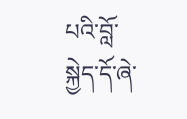པའི་བློ་སྐྱེད་དོ་ཞེ་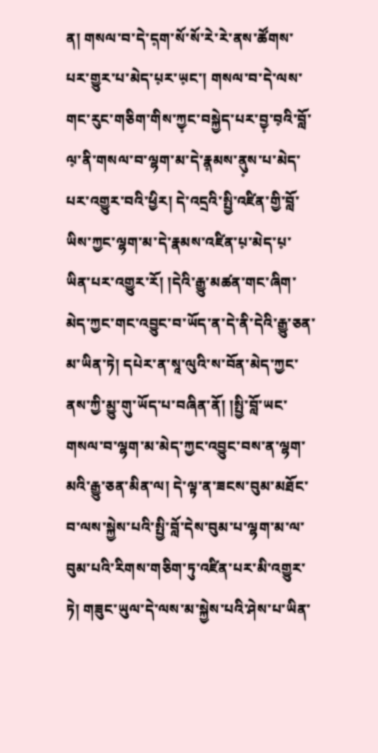ན། གསལ་བ་དེ་ད༷ག་སོ་སོ་རེ་རེ་ནས་ཚོགས་པར་གྱུར་པ་མེད་པ༷ར་ཡ༷ང་། གསལ་བ་དེ་ལས་གང་རུང་གཅིག་གིས་ཀྱ༷ང་བསྐྱེད་པར་བྱ༷་བ༷འི་བློ་ལ༷་ནི་གསལ་བ་ལྷག་མ་དེ་རྣ༷མས་ནུ༷ས་པ་མེད་པར་འགྱུར་བའི་ཕྱིར། དེ་འདྲའི་སྤྱི་འཛིན་གྱི་བློ་ཡིས་ཀྱང་ལྷག་མ་དེ་རྣམས་འཛིན་པ༷་མེད་པ༷་ཡིན་པར་འགྱུར་རོ། །དེའི་རྒྱུ་མཚན་གང་ཞིག་མེད་ཀྱང་གང་འབྱུང་བ་ཡོད་ན་དེ་ནི་དེའི་རྒྱུ་ཅན་མ་ཡིན་ཏེ། དཔེར་ན་སཱ་ལུའི་ས་བོན་མེད་ཀྱང་ནས་ཀྱི་མྱུ་གུ་ཡོད་པ་བཞིན་ནོ། །སྤྱི་བློ་ཡང་གསལ་བ་ལྷག་མ་མེད་ཀྱང་འབྱུང་བས་ན་ལྷག་མའི་རྒྱུ་ཅན་མིན་ལ། དེ་ལྟ་ན་ཟངས་བུམ་མཐོང་བ་ལས་སྐྱེས་པའི་སྤྱི་བློ་དེས་བུམ་པ་ལྷག་མ་ལ་བུམ་པའི་རིགས་གཅིག་ཏུ་འཛིན་པར་མི་འགྱུར་ཏེ། གཟུང་ཡུལ་དེ་ལས་མ་སྐྱེས་པའི་ཤེས་པ་ཡིན་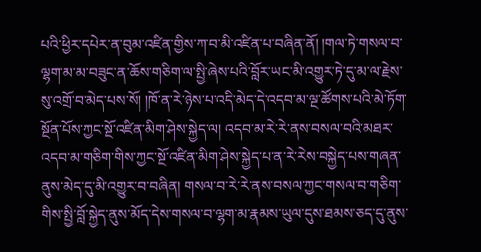པའི་ཕྱིར་དཔེར་ན་བུམ་འཛིན་གྱིས་ཀ་བ་མི་འཛིན་པ་བཞིན་ནོ། །གལ་ཏེ་གསལ་བ་ལྷག་མ་མ་བཟུང་ན་ཆོས་གཅིག་ལ་སྤྱི་ཞེས་པའི་བློར་ཡང་མི་འགྱུར་ཏེ་དུ་མ་ལ་རྗེས་སུ་འགྲོ་བ་མེད་པས་སོ། །ཁོ་ན་རེ་ཉེས་པ་འདི་མེད་དེ་འདབ་མ་ལྔ་ཚོགས་པའི་མེ་ཏོག་སྔོན་པོས་ཀྱང་སྔོ་འཛིན་མིག་ཤེས་སྐྱེད་ལ། འདབ་མ་རེ་རེ་ནས་བསལ་བའི་མཐར་འདབ་མ་གཅིག་གིས་ཀྱང་སྔོ་འཛིན་མིག་ཤེས་སྐྱེད་པ་ན་རེ་རེས་བསྐྱེད་པས་གཞན་ནུས་མེད་དུ་མི་འགྱུར་བ་བཞིན། གསལ་བ་རེ་རེ་ནས་བསལ་ཀྱང་གསལ་བ་གཅིག་གིས་སྤྱི་བློ་སྐྱེད་ནུས་མོད་དེས་གསལ་བ་ལྷག་མ་རྣམས་ཡུལ་དུས་ཐམས་ཅད་དུ་ནུས་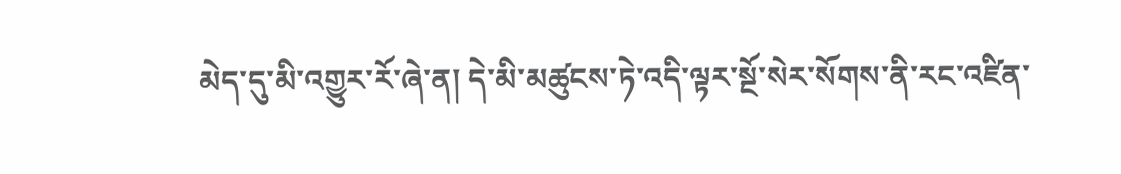མེད་དུ་མི་འགྱུར་རོ་ཞེ་ན། དེ་མི་མཚུངས་ཏེ་འདི་ལྟར་སྔོ་སེར་སོགས་ནི་རང་འཛིན་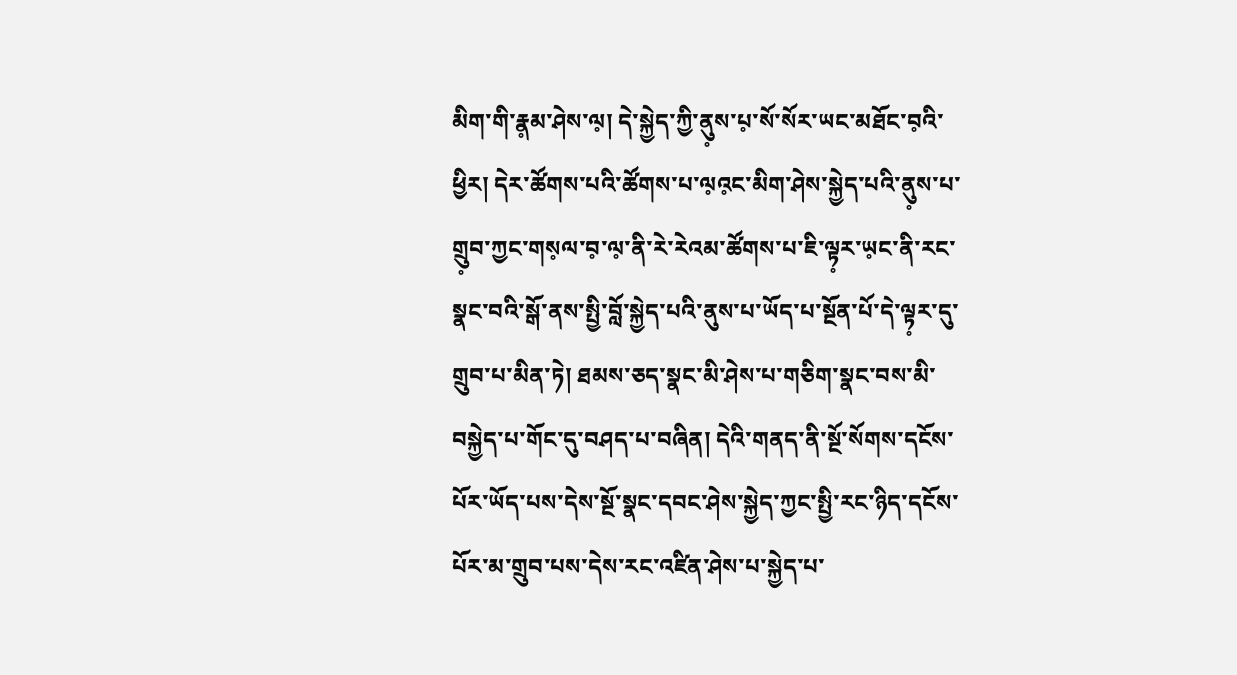མིག་གི་རྣ༷མ་ཤེས་ལ༷། དེ་སྐྱེད་ཀྱི་ནུ༷ས་པ༷་སོ་སོར་ཡང་མཐོང་བ༷འི་ཕྱིར། དེར་ཚོགས་པའི་ཚོགས་པ་ལ༷འ༷ང་མིག་ཤེས་སྐྱེད་པའི་ནུ༷ས་པ་གྲུ༷བ་ཀྱང་གས༷ལ་བ༷་ལ༷་ནི་རེ་རེའམ་ཚོགས་པ་ཇི་ལྟ༷ར་ཡ༷ང་ནི་རང་སྣང་བའི་སྒོ་ནས་སྤྱི་བློ་སྐྱེད་པའི་ནུས་པ་ཡོད་པ་སྔོན་པོ་དེ་ལྟ༷ར་དུ་གྲུབ་པ་མིན་ཏེ། ཐམས་ཅད་སྣང་མི་ཤེས་པ་གཅིག་སྣང་བས་མི་བསྐྱེད་པ་གོང་དུ་བཤད་པ་བཞིན། དེའི་གནད་ནི་སྔོ་སོགས་དངོས་པོར་ཡོད་པས་དེས་སྔོ་སྣང་དབང་ཤེས་སྐྱེད་ཀྱང་སྤྱི་རང་ཉིད་དངོས་པོར་མ་གྲུབ་པས་དེས་རང་འཛིན་ཤེས་པ་སྐྱེད་པ་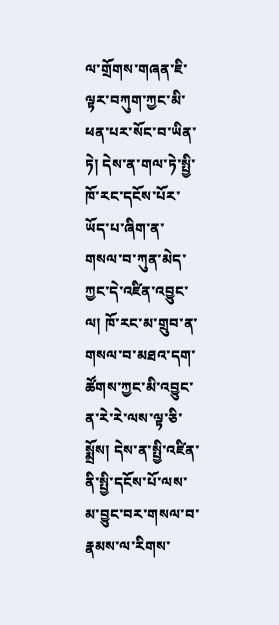ལ་གྲོགས་གཞན་ཇི་ལྟར་བཀུག་ཀྱང་མི་ཕན་པར་སོང་བ་ཡིན་ཏེ། དེས་ན་གལ་ཏེ་སྤྱི་ཁོ་རང་དངོས་པོར་ཡོད་པ་ཞིག་ན་གསལ་བ་ཀུན་མེད་ཀྱང་དེ་འཛིན་འབྱུང་ལ། ཁོ་རང་མ་གྲུབ་ན་གསལ་བ་མཐའ་དག་ཚོགས་ཀྱང་མི་འབྱུང་ན་རེ་རེ་ལས་ལྟ་ཅི་སྨྲོས། དེས་ན་སྤྱི་འཛིན་ནི་སྤྱི་དངོས་པོ་ལས་མ་བྱུང་བར་གསལ་བ་རྣམས་ལ་རིགས་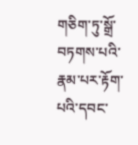གཅིག་ཏུ་སྒྲོ་བཏགས་པའི་རྣམ་པར་རྟོག་པའི་དབང་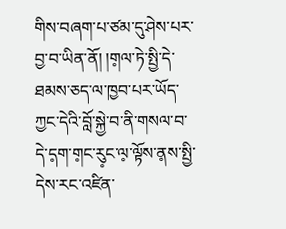གིས་བཞག་པ་ཙམ་དུ་ཤེས་པར་བྱ་བ་ཡིན་ནོ། །ག༷ལ་ཏེ་སྤྱི་དེ་ཐམས་ཅད་ལ་ཁྱབ་པར་ཡོད་ཀྱང་དེའི་བློ་སྐྱེ་བ་ནི་གསལ་བ་དེ་ད༷ག་ག༷ང་རུ༷ང་ལ༷་ལྟོས་ན༷ས་སྤྱི་དེས་རང་འཛིན་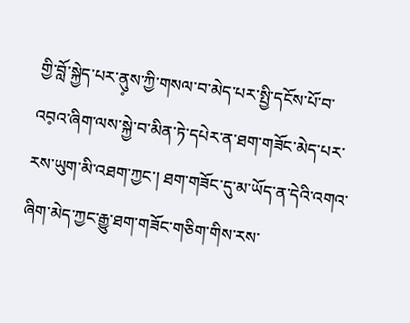གྱི་བློ་སྐྱེད་པར་ནུ༷ས་ཀྱི་གསལ་བ་མེད་པར་སྤྱི་དངོས་པོ་བ་འབ༷འ་ཞིག་ལས་སྐྱེ་བ་མིན་ཏེ་དཔེར་ན་ཐག་གཟོང་མེད་པར་རས་ཡུག་མི་འཐག་ཀྱང་། ཐག་གཟོང་དུ་མ་ཡོད་ན་དེའི་འགའ་ཞིག་མེད་ཀྱང་རྒྱུ་ཐག་གཟོང་གཅིག་གིས་རས་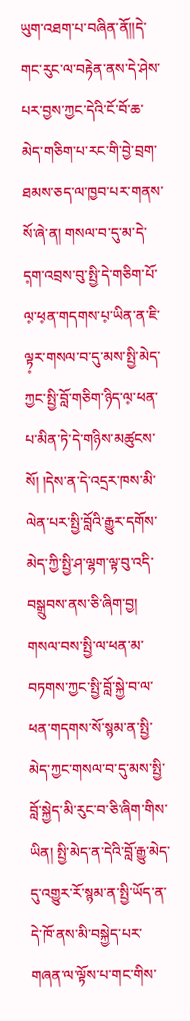ཡུག་འཐག་པ་བཞིན་ནོ།།དེ་གང་རུང་ལ་བརྟེན་ནས་དེ་ཤེས་པར་བྱས་ཀྱང་དེའི་ངོ་བོ་ཆ་མེད་གཅིག་པ་རང་གི་བྱེ་བྲག་ཐམས་ཅད་ལ་ཁྱབ་པར་གནས་སོ་ཞེ་ན། གསལ་བ་དུ་མ་དེ་ད༷ག་འབྲས་བུ་སྤྱི་དེ་གཅིག་པོ་ལ༷་ཕ༷ན་གདགས་པ༷་ཡིན་ན་ཇི་ལྟ༷ར་གསལ་བ་དུ་མས་སྤྱི་མེད་ཀྱང་སྤྱི་བློ་གཅིག་ཉིད་ལ༷་ཕན་པ་མིན་ཏེ་དེ་གཉིས་མཚུངས་སོ། །དེས་ན་དེ་འདྲར་ཁས་མི་ལེན་པར་སྤྱི་བློའི་རྒྱུར་དགོས་མེད་ཀྱི་སྤྱི་ཤ་ལྷག་ལྟ་བུ་འདི་བསྒྲུབས་ནས་ཅི་ཞིག་བྱ། གསལ་བས་སྤྱི་ལ་ཕན་མ་བཏགས་ཀྱང་སྤྱི་བློ་སྐྱེ་བ་ལ་ཕན་གདགས་སོ་སྙམ་ན་སྤྱི་མེད་ཀྱང་གསལ་བ་དུ་མས་སྤྱི་བློ་སྐྱེད་མི་རུང་བ་ཅི་ཞིག་གིས་ཡིན། སྤྱི་མེད་ན་དེའི་བློ་རྒྱུ་མེད་དུ་འགྱུར་རོ་སྙམ་ན་སྤྱི་ཡོད་ན་དེ་ཁོ་ནས་མི་བསྐྱེད་པར་གཞན་ལ་ལྟོས་པ་གང་གིས་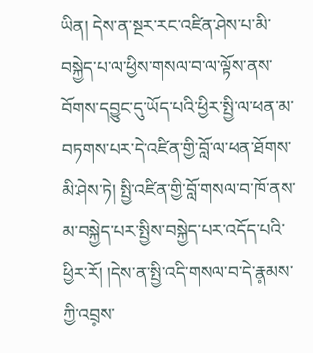ཡིན། དེས་ན་སྔར་རང་འཛིན་ཤེས་པ་མི་བསྐྱེད་པ་ལ་ཕྱིས་གསལ་བ་ལ་ལྟོས་ནས་བོགས་དབྱུང་དུ་ཡོད་པའི་ཕྱིར་སྤྱི་ལ་ཕན་མ་བཏགས་པར་དེ་འཛིན་གྱི་བློ་ལ་ཕན་ཐོགས་མི་ཤེས་ཏེ། སྤྱི་འཛིན་གྱི་བློ་གསལ་བ་ཁོ་ནས་མ་བསྐྱེད་པར་སྤྱིས་བསྐྱེད་པར་འདོད་པའི་ཕྱིར་རོ། །དེས་ན་སྤྱི་འདི་གསལ་བ་དེ་རྣ༷མས་ཀྱི་འབྲ༷ས་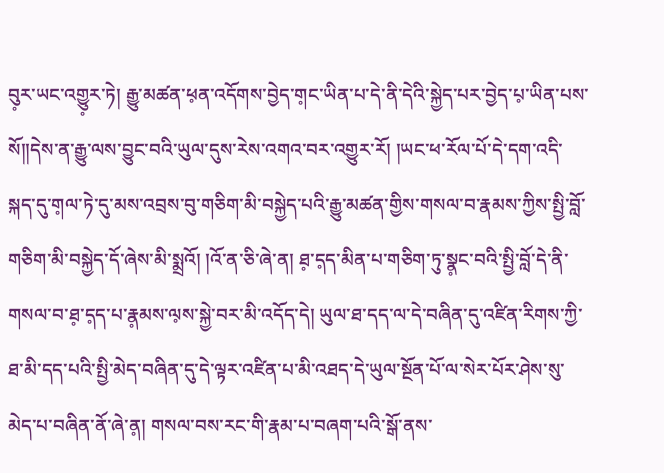བུ༷ར་ཡང་འགྱུ༷ར་ཏེ། རྒྱུ་མཚན་ཕ༷ན་འདོགས་བྱེད་ག༷ང་ཡིན་པ་དེ་ནི་དེའི་སྐྱེད་པར་བྱེད་པ༷་ཡིན་པས་སོ།།དེས་ན་རྒྱུ་ལས་བྱུང་བའི་ཡུལ་དུས་རེས་འགའ་བར་འགྱུར་རོ། །ཡང་ཕ་རོལ་པོ་དེ་དག་འདི་སྐད་དུ་ག༷ལ་ཏེ་དུ་མས་འབྲས་བུ་གཅིག་མི་བསྐྱེད་པའི་རྒྱུ་མཚན་གྱིས་གསལ་བ་རྣམས་ཀྱིས་སྤྱི་བློ་གཅིག་མི་བསྐྱེད་དོ་ཞེས་མི་སྨྲའོ། །འོ་ན་ཅི་ཞེ་ན། ཐ༷་ད༷ད་མིན་པ་གཅིག་ཏུ་སྣ༷ང་བའི་སྤྱི་བློ་དེ་ནི་གསལ་བ་ཐ༷་ད༷ད་པ་རྣ༷མས་ལ༷ས་སྐྱེ་བར་མི་འདོད་དེ། ཡུལ་ཐ་དད་ལ་དེ་བཞིན་དུ་འཛིན་རིགས་ཀྱི་ཐ་མི་དད་པའི་སྤྱི་མེད་བཞིན་དུ་དེ་ལྟར་འཛིན་པ་མི་འཐད་དེ་ཡུལ་སྔོན་པོ་ལ་སེར་པོར་ཤེས་སུ་མེད་པ་བཞིན་ནོ་ཞེ་ན༷། གསལ་བས་རང་གི་རྣམ་པ་བཞག་པའི་སྒོ་ནས་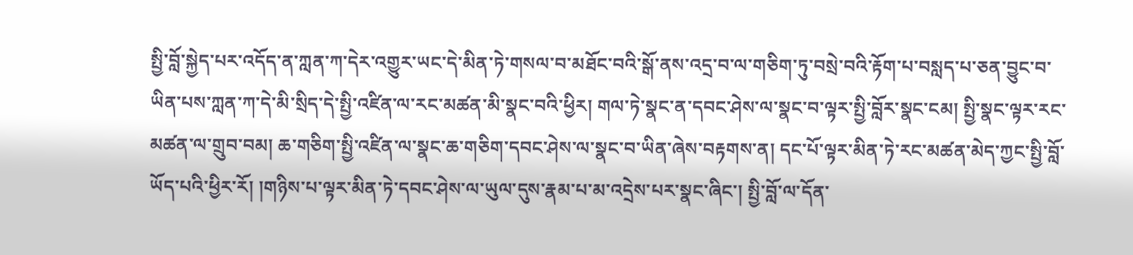སྤྱི་བློ་སྐྱེད་པར་འདོད་ན་ཀླན་ཀ་དེར་འགྱུར་ཡང་དེ་མིན་ཏེ་གསལ་བ་མཐོང་བའི་སྒོ་ནས་འདྲ་བ་ལ་གཅིག་ཏུ་བསྲེ་བའི་རྟོག་པ་བསླད་པ་ཅན་བྱུང་བ་ཡིན་པས་ཀླན་ཀ་དེ་མི་སྲིད་དེ་སྤྱི་འཛིན་ལ་རང་མཚན་མི་སྣང་བའི་ཕྱིར། གལ་ཏེ་སྣང་ན་དབང་ཤེས་ལ་སྣང་བ་ལྟར་སྤྱི་བློར་སྣང་ངམ། སྤྱི་སྣང་ལྟར་རང་མཚན་ལ་གྲུབ་བམ། ཆ་གཅིག་སྤྱི་འཛིན་ལ་སྣང་ཆ་གཅིག་དབང་ཤེས་ལ་སྣང་བ་ཡིན་ཞེས་བརྟགས་ན། དང་པོ་ལྟར་མིན་ཏེ་རང་མཚན་མེད་ཀྱང་སྤྱི་བློ་ཡོད་པའི་ཕྱིར་རོ། །གཉིས་པ་ལྟར་མིན་ཏེ་དབང་ཤེས་ལ་ཡུལ་དུས་རྣམ་པ་མ་འདྲེས་པར་སྣང་ཞིང་། སྤྱི་བློ་ལ་དོན་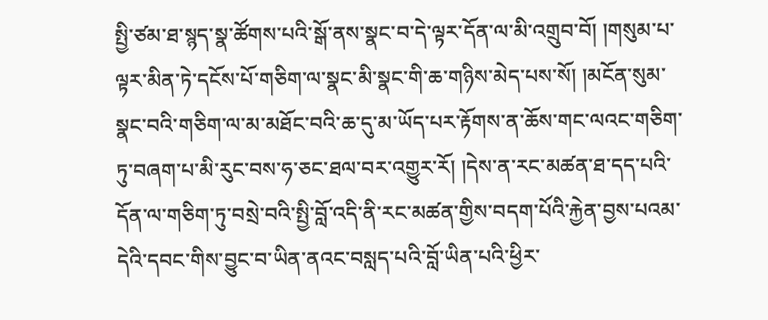སྤྱི་ཙམ་ཐ་སྙད་སྣ་ཚོགས་པའི་སྒོ་ནས་སྣང་བ་དེ་ལྟར་དོན་ལ་མི་འགྲུབ་བོ། །གསུམ་པ་ལྟར་མིན་ཏེ་དངོས་པོ་གཅིག་ལ་སྣང་མི་སྣང་གི་ཆ་གཉིས་མེད་པས་སོ། །མངོན་སུམ་སྣང་བའི་གཅིག་ལ་མ་མཐོང་བའི་ཆ་དུ་མ་ཡོད་པར་རྟོགས་ན་ཆོས་གང་ལའང་གཅིག་ཏུ་བཞག་པ་མི་རུང་བས་ཧ་ཅང་ཐལ་བར་འགྱུར་རོ། །དེས་ན་རང་མཚན་ཐ་དད་པའི་དོན་ལ་གཅིག་ཏུ་བསྲེ་བའི་སྤྱི་བློ་འདི་ནི་རང་མཚན་གྱིས་བདག་པོའི་རྐྱེན་བྱས་པའམ་དེའི་དབང་གིས་བྱུང་བ་ཡིན་ནའང་བསླད་པའི་བློ་ཡིན་པའི་ཕྱིར་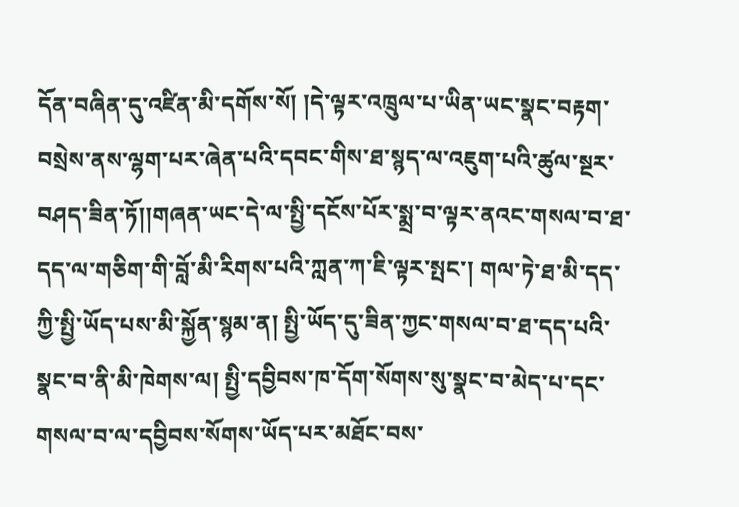དོན་བཞིན་དུ་འཛིན་མི་དགོས་སོ། །དེ་ལྟར་འཁྲུལ་པ་ཡིན་ཡང་སྣང་བརྟག་བསྲེས་ནས་ལྷག་པར་ཞེན་པའི་དབང་གིས་ཐ་སྙད་ལ་འཇུག་པའི་ཚུལ་སྔར་བཤད་ཟིན་ཏོ།།གཞན་ཡང་དེ་ལ་སྤྱི་དངོས་པོར་སྨྲ་བ་ལྟར་ནའང་གསལ་བ་ཐ་དད་ལ་གཅིག་གི་བློ་མི་རིགས་པའི་ཀླན་ཀ་ཇི་ལྟར་སྤང་། གལ་ཏེ་ཐ་མི་དད་ཀྱི་སྤྱི་ཡོད་པས་མི་སྐྱོན་སྙམ་ན། སྤྱི་ཡོད་དུ་ཟིན་ཀྱང་གསལ་བ་ཐ་དད་པའི་སྣང་བ་ནི་མི་ཁེགས་ལ། སྤྱི་དབྱིབས་ཁ་དོག་སོགས་སུ་སྣང་བ་མེད་པ་དང་གསལ་བ་ལ་དབྱིབས་སོགས་ཡོད་པར་མཐོང་བས་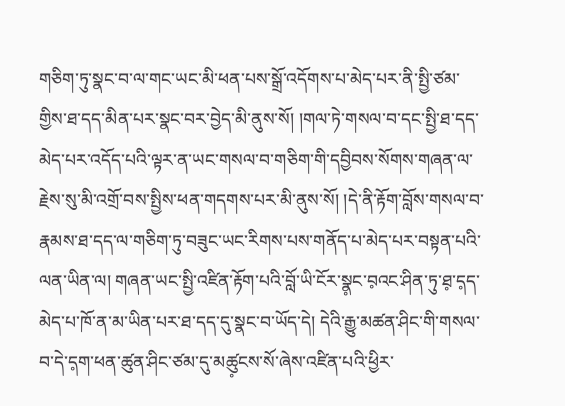གཅིག་ཏུ་སྣང་བ་ལ་གང་ཡང་མི་ཕན་པས་སྒྲོ་འདོགས་པ་མེད་པར་ནི་སྤྱི་ཙམ་གྱིས་ཐ་དད་མིན་པར་སྣང་བར་བྱེད་མི་ནུས་སོ། །གལ་ཏེ་གསལ་བ་དང་སྤྱི་ཐ་དད་མེད་པར་འདོད་པའི་ལྟར་ན་ཡང་གསལ་བ་གཅིག་གི་དབྱིབས་སོགས་གཞན་ལ་རྗེས་སུ་མི་འགྲོ་བས་སྤྱིས་ཕན་གདགས་པར་མི་ནུས་སོ། །དེ་ནི་རྟོག་བློས་གསལ་བ་རྣམས་ཐ་དད་ལ་གཅིག་ཏུ་བཟུང་ཡང་རིགས་པས་གནོད་པ་མེད་པར་བསྟན་པའི་ལན་ཡིན་ལ། གཞན་ཡང་སྤྱི་འཛིན་རྟོག་པའི་བློ་ཡི་ངོར་སྣ༷ང་བ༷འང་ཤིན་ཏུ་ཐ༷་ད༷ད་མེད་པ་ཁོ་ན་མ་ཡིན་པར་ཐ་དད་དུ་སྣང་བ་ཡོད་དེ། དེའི་རྒྱུ་མཚན་ཤིང་གི་གསལ་བ་དེ་ད༷ག་ཕན་ཚུན་ཤིང་ཙམ་དུ་མཚུ༷ངས་སོ་ཞེས་འཛིན་པའི་ཕྱིར་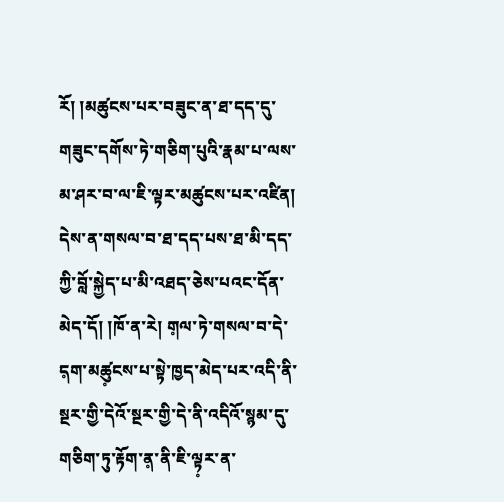རོ། །མཚུངས་པར་བཟུང་ན་ཐ་དད་དུ་གཟུང་དགོས་ཏེ་གཅིག་པུའི་རྣམ་པ་ལས་མ་ཤར་བ་ལ་ཇི་ལྟར་མཚུངས་པར་འཛིན། དེས་ན་གསལ་བ་ཐ་དད་པས་ཐ་མི་དད་ཀྱི་བློ་སྐྱེད་པ་མི་འཐད་ཅེས་པའང་དོན་མེད་དོ། །ཁོ་ན་རེ། ག༷ལ་ཏེ་གསལ་བ་དེ་ད༷ག་མཚུ༷ངས་པ་སྟེ་ཁྱད་མེད་པར་འདི་ནི་སྔར་གྱི་དེའོ་སྔར་གྱི་དེ་ནི་འདིའོ་སྙམ་དུ་གཅིག་ཏུ་རྟོག་ན༷་ནི་ཇི་ལྟ༷ར་ན་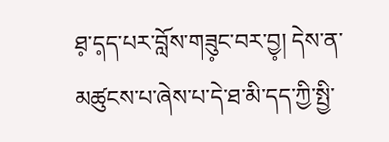ཐ༷་ད༷ད་པར་བློས་གཟུ༷ང་བར་བྱ༷། དེས་ན་མཚུངས་པ་ཞེས་པ་དེ་ཐ་མི་དད་ཀྱི་སྤྱི་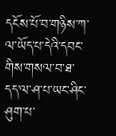དངོས་པོ་བ་གཉིས་ཀ་ལ་ཡོད་པ་དེའི་དབང་གིས་གསལ་བ་ཐ་དད་ལ་ཤ་པ་ཡང་ཤིང་ཤུག་པ་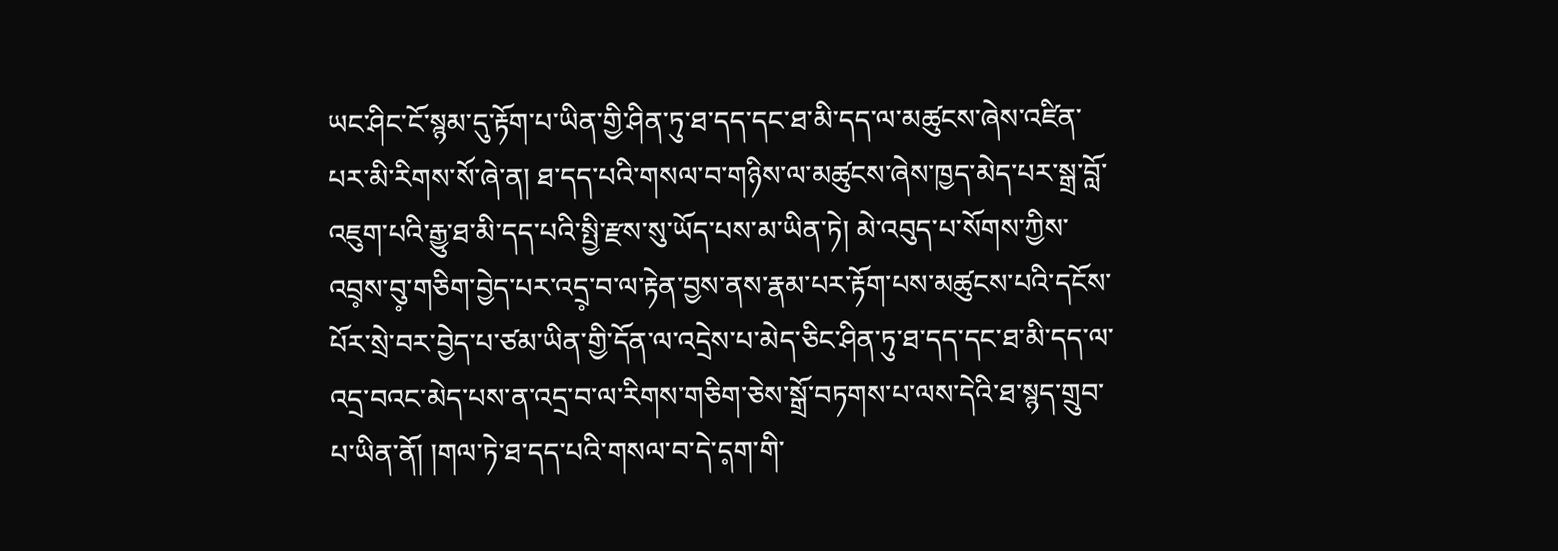ཡང་ཤིང་ངོ་སྙམ་དུ་རྟོག་པ་ཡིན་གྱི་ཤིན་ཏུ་ཐ་དད་དང་ཐ་མི་དད་ལ་མཚུངས་ཞེས་འཛིན་པར་མི་རིགས་སོ་ཞེ་ན། ཐ་དད་པའི་གསལ་བ་གཉིས་ལ་མཚུངས་ཞེས་ཁྱད་མེད་པར་སྒྲ་བློ་འཇུག་པའི་རྒྱུ་ཐ་མི་དད་པའི་སྤྱི་རྫས་སུ་ཡོད་པས་མ་ཡིན་ཏེ། མེ་འབུད་པ་སོགས་ཀྱིས་འབྲ༷ས་བུ༷་གཅིག་བྱེད་པར་འདྲ༷་བ་ལ་རྟེན་བྱས་ནས་རྣམ་པར་རྟོག་པས་མཚུངས་པའི་དངོས་པོར་སྲེ་བར་བྱེད་པ་ཙམ་ཡིན་གྱི་དོན་ལ་འདྲེས་པ་མེད་ཅིང་ཤིན་ཏུ་ཐ་དད་དང་ཐ་མི་དད་ལ་འདྲ་བའང་མེད་པས་ན་འདྲ་བ་ལ་རིགས་གཅིག་ཅེས་སྒྲོ་བཏགས་པ་ལས་དེའི་ཐ་སྙད་གྲུབ་པ་ཡིན་ནོ། །གལ་ཏེ་ཐ་དད་པའི་གསལ་བ་དེ་ད༷ག་གི་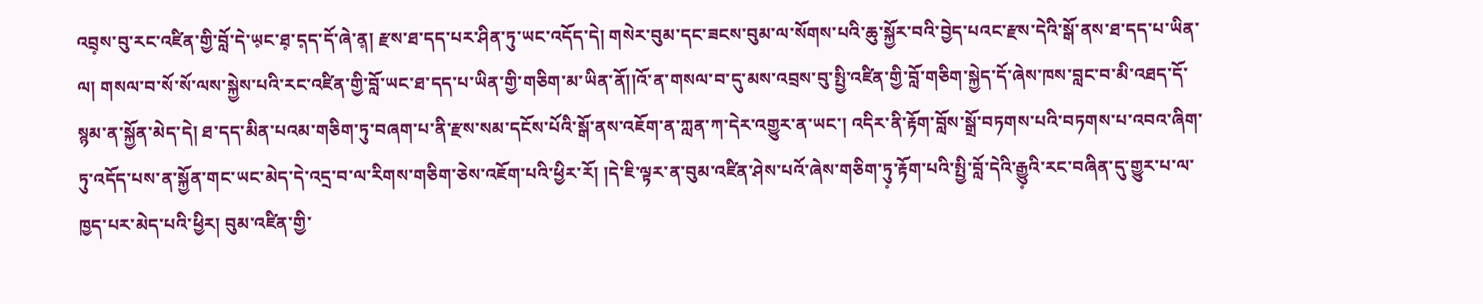འབྲ༷ས་བུ་རང་འཛིན་གྱི་བློ་དེ་ཡ༷ང་ཐ༷་ད༷ད་དོ་ཞེ་ན༷། རྫས་ཐ་དད་པར་ཤིན་ཏུ་ཡང་འདོད་དེ། གསེར་བུམ་དང་ཟངས་བུམ་ལ་སོགས་པའི་ཆུ་སྐྱོར་བའི་བྱེད་པའང་རྫས་དེའི་སྒོ་ནས་ཐ་དད་པ་ཡིན་ལ། གསལ་བ་སོ་སོ་ལས་སྐྱེས་པའི་རང་འཛིན་གྱི་བློ་ཡང་ཐ་དད་པ་ཡིན་གྱི་གཅིག་མ་ཡིན་ནོ།།འོ་ན་གསལ་བ་དུ་མས་འབྲས་བུ་སྤྱི་འཛིན་གྱི་བློ་གཅིག་སྐྱེད་དོ་ཞེས་ཁས་བླང་བ་མི་འཐད་དོ་སྙམ་ན་སྐྱོན་མེད་དེ། ཐ་དད་མིན་པའམ་གཅིག་ཏུ་བཞག་པ་ནི་རྫས་སམ་དངོས་པོའི་སྒོ་ནས་འཇོག་ན་ཀླན་ཀ་དེར་འགྱུར་ན་ཡང་། འདིར་ནི་རྟོག་བློས་སྒྲོ་བཏགས་པའི་བཏགས་པ་འབའ་ཞིག་ཏུ་འདོད་པས་ན་སྐྱོན་གང་ཡང་མེད་དེ་འདྲ་བ་ལ་རིགས་གཅིག་ཅེས་འཇོག་པའི་ཕྱིར་རོ། །དེ་ཇི་ལྟར་ན་བུམ་འཛིན་ཤེས་པའོ་ཞེས་གཅིག་ཏུ༷་རྟོག་པའི་སྤྱི་བློ་དེའི་རྒྱུ༷འི་རང་བཞིན་དུ་གྱུར་པ་ལ་ཁྱད་པར་མེད་པའི་ཕྱིར། བུམ་འཛིན་གྱི་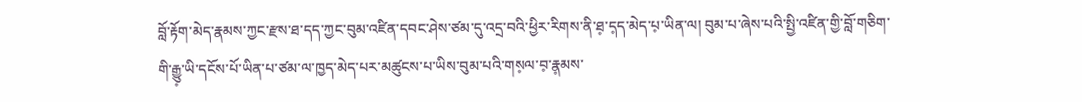བློ་རྟོག་མེད་རྣམས་ཀྱང་རྫས་ཐ་དད་ཀྱང་བུམ་འཛིན་དབང་ཤེས་ཙམ་དུ་འདྲ་བའི་ཕྱིར་རིགས་ནི་ཐ༷་ད༷ད་མེད་པ༷་ཡིན་ལ། བུམ་པ་ཞེས་པའི་སྤྱི་འཛིན་གྱི་བློ་གཅིག་གི་རྒྱུ༷་ཡི་དངོས་པོ་ཡིན་པ་ཙམ་ལ་ཁྱད་མེད་པར་མཚུངས་པ་ཡིས་བུམ་པའི་གས༷ལ་བ༷་རྣ༷མས་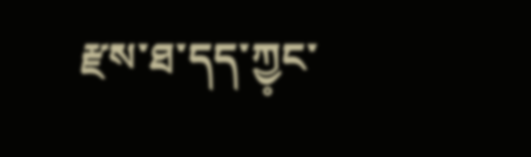རྫས་ཐ་དད་ཀྱ༷ང་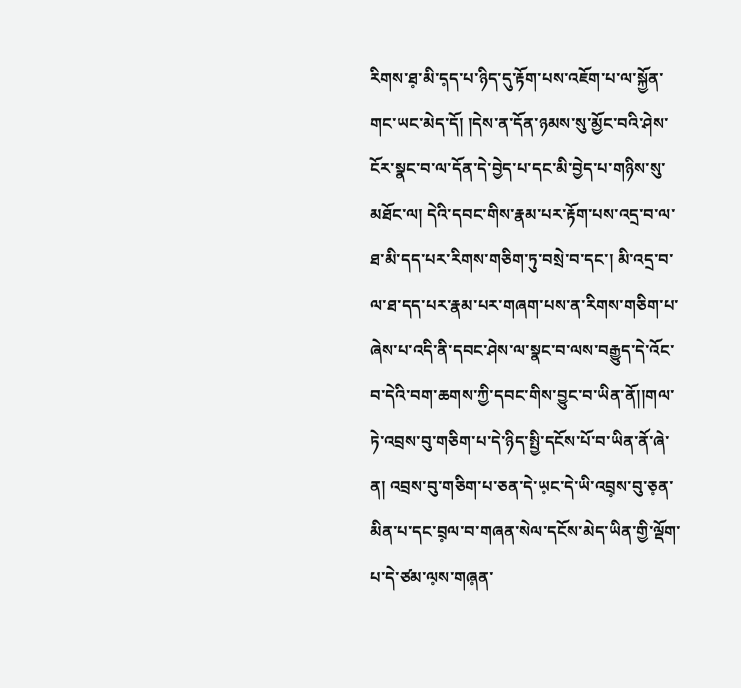རིགས་ཐ༷་མི་ད༷ད་པ་ཉིད་དུ་རྟོག་པས་འཇོག་པ་ལ་སྐྱོན་གང་ཡང་མེད་དོ། །དེས་ན་དོན་ཉམས་སུ་མྱོང་བའི་ཤེས་ངོར་སྣང་བ་ལ་དོན་དེ་བྱེད་པ་དང་མི་བྱེད་པ་གཉིས་སུ་མཐོང་ལ། དེའི་དབང་གིས་རྣམ་པར་རྟོག་པས་འདྲ་བ་ལ་ཐ་མི་དད་པར་རིགས་གཅིག་ཏུ་བསྲེ་བ་དང་། མི་འདྲ་བ་ལ་ཐ་དད་པར་རྣམ་པར་གཞག་པས་ན་རིགས་གཅིག་པ་ཞེས་པ་འདི་ནི་དབང་ཤེས་ལ་སྣང་བ་ལས་བརྒྱུད་དེ་འོང་བ་དེའི་བག་ཆགས་ཀྱི་དབང་གིས་བྱུང་བ་ཡིན་ནོ།།གལ་ཏེ་འབྲས་བུ་གཅིག་པ་དེ་ཉིད་སྤྱི་དངོས་པོ་བ་ཡིན་ནོ་ཞེ་ན། འབྲས་བུ་གཅིག་པ་ཅན་དེ་ཡ༷ང་དེ་ཡི་འབྲ༷ས་བུ་ཅ༷ན་མིན་པ་དང་བྲ༷ལ་བ་གཞན་སེལ་དངོས་མེད་ཡིན་གྱི་ལྡོག་པ་དེ་ཙམ་ལ༷ས་གཞ༷ན་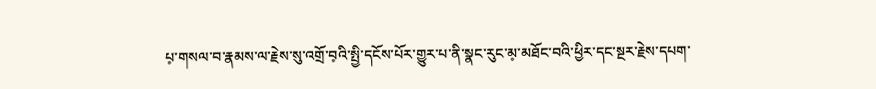པ༷་གསལ་བ་རྣམས་ལ་རྗེས་སུ་འགྲོ་བ༷འི་སྤྱི་དངོས་པོར་གྱུར་པ་ནི་སྣང་རུང་མ༷་མཐོང་བའི་ཕྱིར་དང་སྔར་རྗེས་དཔག་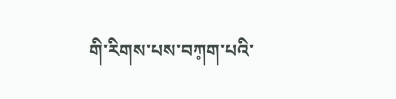གི་རིགས་པས་བཀ༷ག་པའི་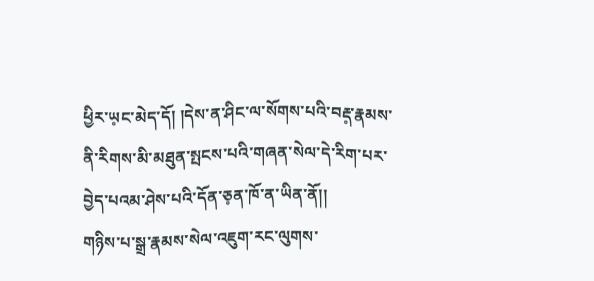ཕྱིར་ཡ༷ང་མེད་དོ། །དེས་ན་ཤིང་ལ་སོགས་པའི་བརྡ༷་རྣམས་ནི་རིགས་མི་མཐུན་སྤངས་པའི་གཞན་སེལ་དེ་རིག་པར་བྱེད་པའམ་ཤེས་པའི་དོན་ཅ༷ན་ཁོ་ན་ཡིན་ནོ།།
གཉིས་པ་སྒྲ་རྣམས་སེལ་འཇུག་རང་ལུགས་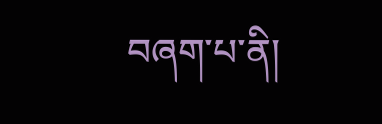བཞག་པ་ནི།